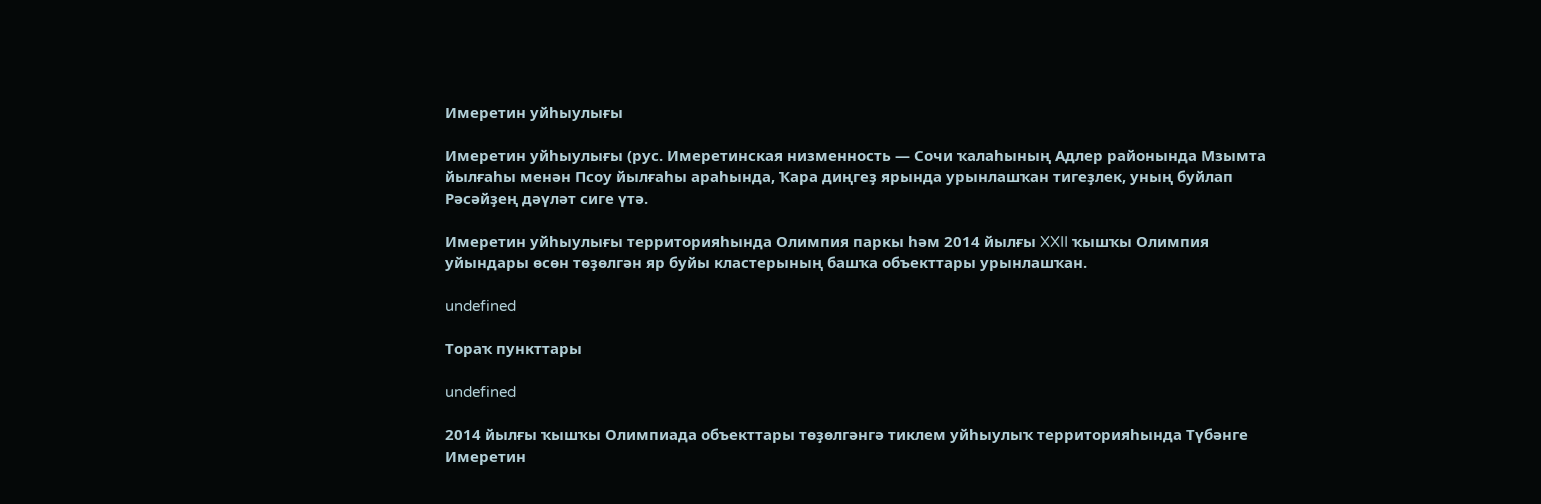Имеретин уйһыулығы

Имеретин уйһыулығы (рус. Имеретинская низменность — Сочи ҡалаһының Адлер районында Мзымта йылғаһы менән Псоу йылғаһы араһында, Ҡара диңгеҙ ярында урынлашҡан тигеҙлек, уның буйлап Рәсәйҙең дәүләт сиге үтә.

Имеретин уйһыулығы территорияһында Олимпия паркы һәм 2014 йылғы XXII ҡышҡы Олимпия уйындары өсөн төҙөлгән яр буйы кластерының башҡа объекттары урынлашҡан.

undefined

Тораҡ пункттары

undefined

2014 йылғы ҡышҡы Олимпиада объекттары төҙөлгәнгә тиклем уйһыулыҡ территорияһында Түбәнге Имеретин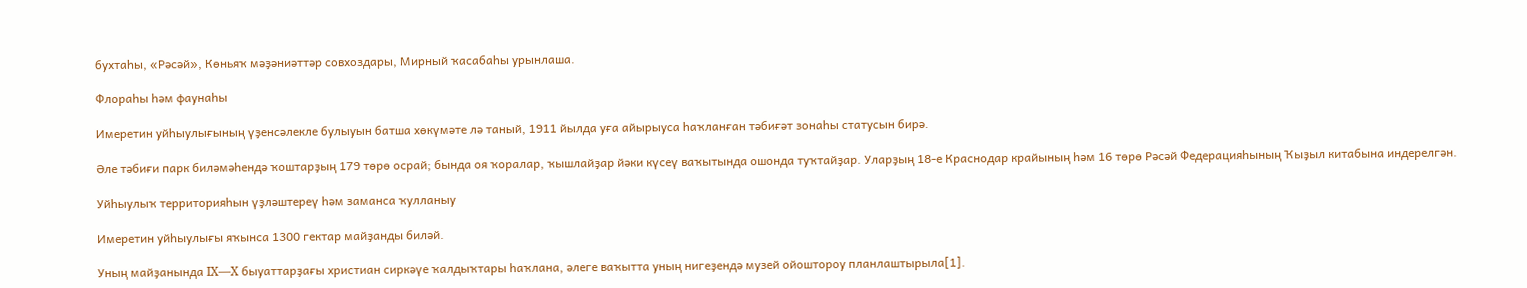бухтаһы, «Рәсәй», Көньяҡ мәҙәниәттәр совхоздары, Мирный ҡасабаһы урынлаша.

Флораһы һәм фаунаһы

Имеретин уйһыулығының үҙенсәлекле булыуын батша хөкүмәте лә таный, 1911 йылда уға айырыуса һаҡланған тәбиғәт зонаһы статусын бирә.

Әле тәбиғи парк биләмәһендә ҡоштарҙың 179 төрө осрай; бында оя ҡоралар, ҡышлайҙар йәки күсеү ваҡытында ошонда туҡтайҙар. Уларҙың 18-е Краснодар крайының һәм 16 төрө Рәсәй Федерацияһының Ҡыҙыл китабына индерелгән.

Уйһыулыҡ территорияһын үҙләштереү һәм заманса ҡулланыу

Имеретин уйһыулығы яҡынса 1300 гектар майҙанды биләй.

Уның майҙанында IX—X быуаттарҙағы христиан сиркәүе ҡалдыҡтары һаҡлана, әлеге ваҡытта уның нигеҙендә музей ойоштороу планлаштырыла[1].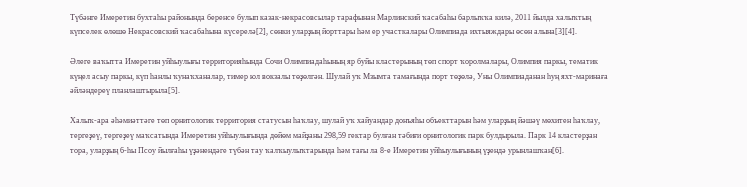Түбәнге Имеретин бухтаһы районында беренсе булып казак-некрасовсылар тарафынан Марлинский ҡасабаһы барлыҡҡа килә, 2011 йылда халыҡтың күпселек өлөшө Некрасовский ҡасабаһына күсерелә[2], сөнки уларҙың йорттары һәм ер участкалары Олимпиада ихтыяждары өсөн алына[3][4].

Әлеге ваҡытта Имеретин уйһыулығы территорияһында Сочи Олимпиадаһының яр буйы кластерының төп спорт ҡоролмалары, Олимпия паркы, тематик күңел асыу паркы, күп һанлы ҡунаҡханалар, тимер юл вокзалы төҙөлгән. Шулай уҡ Мзымта тамағында порт төҙөлә, Уны Олимпиаданан һуң яхт-маринаға әйләндереү планлаштырыла[5].

Халыҡ-ара әһәмиәттәге төп орнитологик территория статусын һаҡлау, шулай уҡ хайуандар донъяһы объекттарын һәм уларҙың йәшәү мөхитен һаҡлау, тергеҙеү, тергеҙеү маҡсатында Имеретин уйһыулығында дөйөм майҙаны 298,59 гектар булған тәбиғи орнитологик парк булдырыла. Парк 14 кластерҙан тора, уларҙың 6-һы Псоу йылғаһы үҙәнендәге түбән тау ҡалҡыулыҡтарында һәм тағы ла 8-е Имеретин уйһыулығының үҙендә урынлашҡан[6].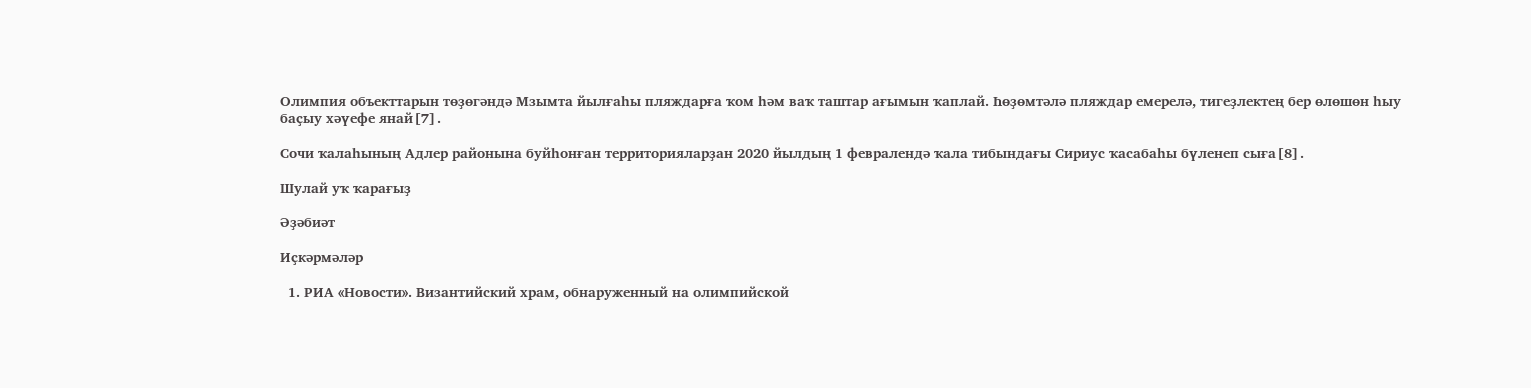Олимпия объекттарын төҙөгәндә Мзымта йылғаһы пляждарға ҡом һәм ваҡ таштар ағымын ҡаплай. Һөҙөмтәлә пляждар емерелә, тигеҙлектең бер өлөшөн һыу баҫыу хәүефе янай[7].

Сочи ҡалаһының Адлер районына буйһонған территорияларҙан 2020 йылдың 1 февралендә ҡала тибындағы Сириус ҡасабаһы бүленеп сыға[8].

Шулай уҡ ҡарағыҙ

Әҙәбиәт

Иҫкәрмәләр

  1. РИА «Новости». Византийский храм, обнаруженный на олимпийской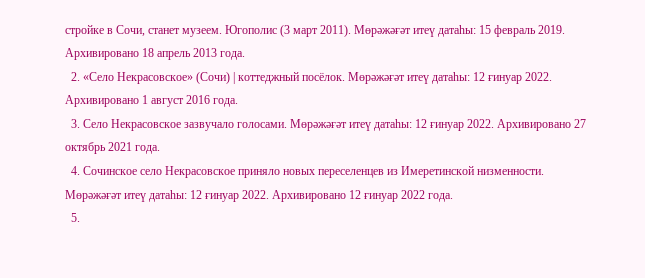стройке в Сочи, станет музеем. Югополис (3 март 2011). Мөрәжәғәт итеү датаһы: 15 февраль 2019. Архивировано 18 апрель 2013 года.
  2. «Село Некрасовское» (Сочи) | коттеджный посёлок. Мөрәжәғәт итеү датаһы: 12 ғинуар 2022. Архивировано 1 август 2016 года.
  3. Село Некрасовское зазвучало голосами. Мөрәжәғәт итеү датаһы: 12 ғинуар 2022. Архивировано 27 октябрь 2021 года.
  4. Сочинское село Некрасовское приняло новых переселенцев из Имеретинской низменности. Мөрәжәғәт итеү датаһы: 12 ғинуар 2022. Архивировано 12 ғинуар 2022 года.
  5.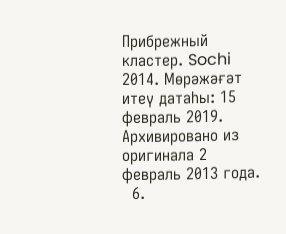Прибрежный кластер. Sochi 2014. Мөрәжәғәт итеү датаһы: 15 февраль 2019. Архивировано из оригинала 2 февраль 2013 года.
  6.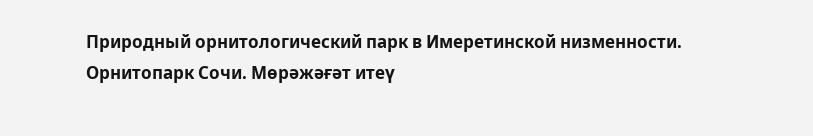Природный орнитологический парк в Имеретинской низменности. Орнитопарк Сочи. Мөрәжәғәт итеү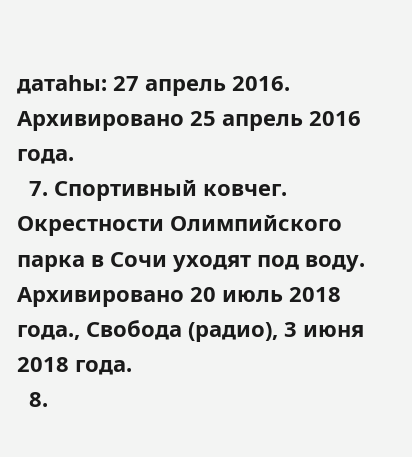датаһы: 27 апрель 2016. Архивировано 25 апрель 2016 года.
  7. Спортивный ковчег. Окрестности Олимпийского парка в Сочи уходят под воду. Архивировано 20 июль 2018 года., Свобода (радио), 3 июня 2018 года.
  8.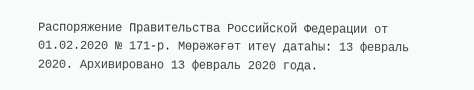Распоряжение Правительства Российской Федерации от 01.02.2020 № 171-р. Мөрәжәғәт итеү датаһы: 13 февраль 2020. Архивировано 13 февраль 2020 года.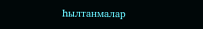Һылтанмалар